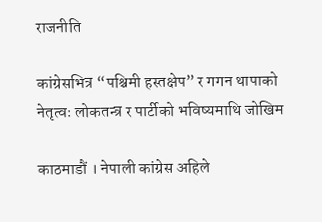राजनीति

कांग्रेसभित्र “पश्चिमी हस्तक्षेप” र गगन थापाको नेतृत्वः लोकतन्त्र र पार्टीको भविष्यमाथि जोखिम

काठमाडौं । नेपाली कांग्रेस अहिले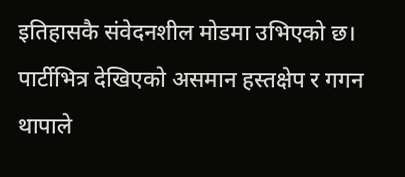इतिहासकै संवेदनशील मोडमा उभिएको छ। पार्टीभित्र देखिएको असमान हस्तक्षेप र गगन थापाले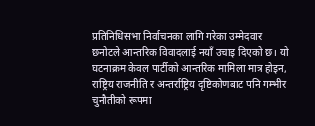प्रतिनिधिसभा निर्वाचनका लागि गरेका उम्मेदवार छनोटले आन्तरिक विवादलाई नयाँ उचाइ दिएको छ। यो घटनाक्रम केवल पार्टीको आन्तरिक मामिला मात्र होइन, राष्ट्रिय राजनीति र अन्तर्राष्ट्रिय दृष्टिकोणबाट पनि गम्भीर चुनौतीको रूपमा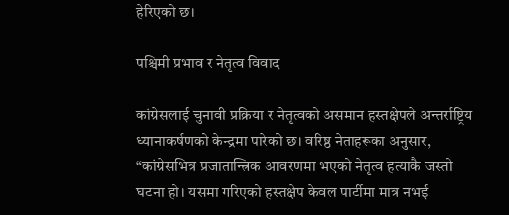हेरिएको छ।

पश्चिमी प्रभाव र नेतृत्व विवाद

कांग्रेसलाई चुनावी प्रक्रिया र नेतृत्वको असमान हस्तक्षेपले अन्तर्राष्ट्रिय ध्यानाकर्षणको केन्द्रमा पारेको छ। वरिष्ठ नेताहरूका अनुसार, “कांग्रेसभित्र प्रजातान्त्रिक आवरणमा भएको नेतृत्व हत्याकै जस्तो घटना हो। यसमा गरिएको हस्तक्षेप केवल पार्टीमा मात्र नभई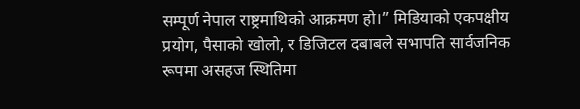सम्पूर्ण नेपाल राष्ट्रमाथिको आक्रमण हो।” मिडियाको एकपक्षीय प्रयोग, पैसाको खोलो, र डिजिटल दबाबले सभापति सार्वजनिक रूपमा असहज स्थितिमा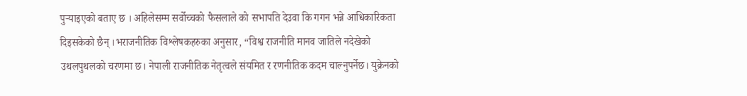पुर्‍याइएको बताए छ । अहिलेसम्म सर्वोच्चको फैसलाले को सभापति देउवा कि गगन भन्ने आधिकारिकता दिइसकेको छैन् ।भराजनीतिक विश्लेषकहरुका अनुसार, “विश्व राजनीति मानव जातिले नदेखेको उथलपुथलको चरणमा छ। नेपाली राजनीतिक नेतृत्वले संयमित र रणनीतिक कदम चाल्नुपर्नेछ। युक्रेनको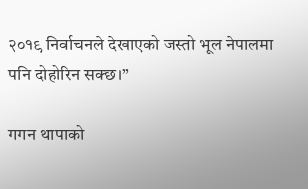२०१९ निर्वाचनले देखाएको जस्तो भूल नेपालमा पनि दोहोरिन सक्छ।”

गगन थापाको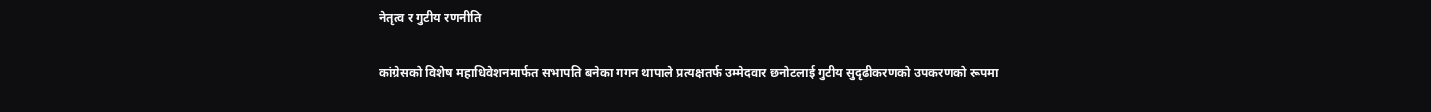नेतृत्व र गुटीय रणनीति

कांग्रेसको विशेष महाधिवेशनमार्फत सभापति बनेका गगन थापाले प्रत्यक्षतर्फ उम्मेदवार छनोटलाई गुटीय सुदृढीकरणको उपकरणको रूपमा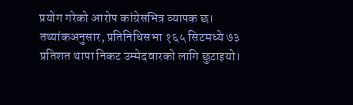प्रयोग गरेको आरोप कांग्रेसभित्र व्यापक छ। तथ्यांकअनुसार, प्रतिनिधिसभा १६५ सिटमध्ये ७३ प्रतिशत थापा निकट उम्मेदवारको लागि छुटाइयो।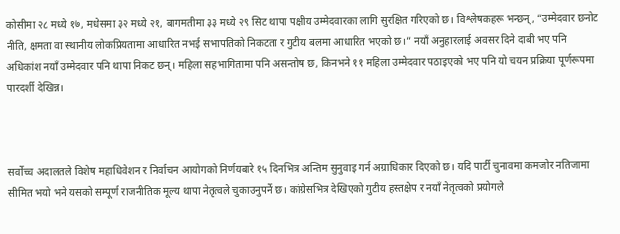कोसीमा २८ मध्ये १७, मधेसमा ३२ मध्ये २१, बागमतीमा ३३ मध्ये २९ सिट थापा पक्षीय उम्मेदवारका लागि सुरक्षित गरिएको छ। विश्लेषकहरू भन्छन्, “उम्मेदवार छनोट नीति, क्षमता वा स्थानीय लोकप्रियतामा आधारित नभई सभापतिको निकटता र गुटीय बलमा आधारित भएको छ।” नयाँ अनुहारलाई अवसर दिने दाबी भए पनि अधिकांश नयाँ उम्मेदवार पनि थापा निकट छन्। महिला सहभागितामा पनि असन्तोष छ, किनभने ११ महिला उम्मेदवार पठाइएको भए पनि यो चयन प्रक्रिया पूर्णरूपमा पारदर्शी देखिन्न।



सर्वोच्च अदालतले विशेष महाधिवेशन र निर्वाचन आयोगको निर्णयबारे १५ दिनभित्र अन्तिम सुनुवाइ गर्न अग्राधिकार दिएको छ। यदि पार्टी चुनावमा कमजोर नतिजामा सीमित भयो भने यसको सम्पूर्ण राजनीतिक मूल्य थापा नेतृत्वले चुकाउनुपर्ने छ। कांग्रेसभित्र देखिएको गुटीय हस्तक्षेप र नयाँ नेतृत्वको प्रयोगले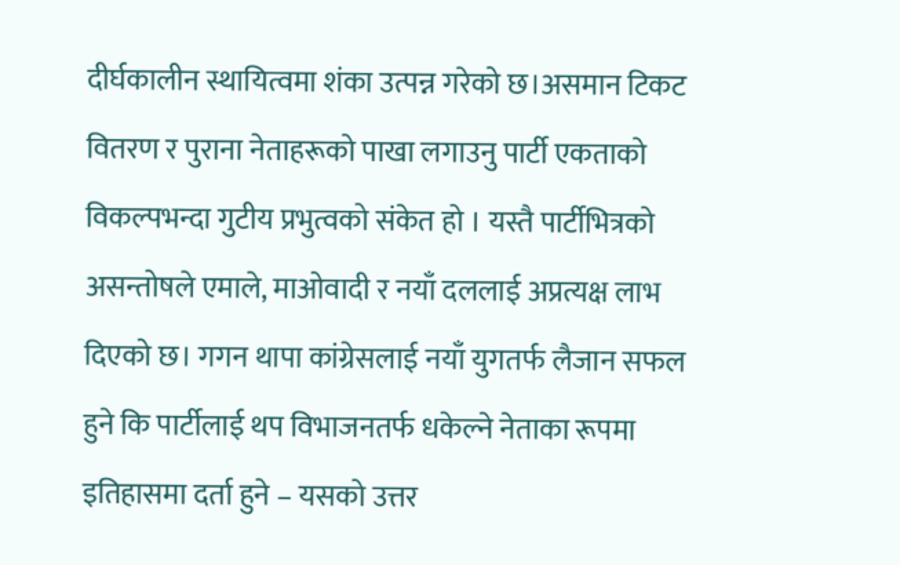दीर्घकालीन स्थायित्वमा शंका उत्पन्न गरेको छ।असमान टिकट वितरण र पुराना नेताहरूको पाखा लगाउनु पार्टी एकताको विकल्पभन्दा गुटीय प्रभुत्वको संकेत हो । यस्तै पार्टीभित्रको असन्तोषले एमाले, माओवादी र नयाँ दललाई अप्रत्यक्ष लाभ दिएको छ। गगन थापा कांग्रेसलाई नयाँ युगतर्फ लैजान सफल हुने कि पार्टीलाई थप विभाजनतर्फ धकेल्ने नेताका रूपमा इतिहासमा दर्ता हुने – यसको उत्तर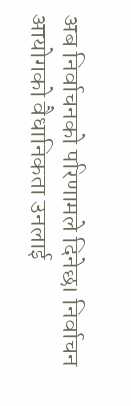अब निर्वाचनको परिणामले दिनेछ। निर्वाचन आयोगको वैधानिकता उनलाई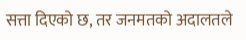सत्ता दिएको छ, तर जनमतको अदालतले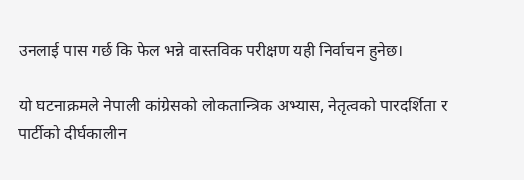उनलाई पास गर्छ कि फेल भन्ने वास्तविक परीक्षण यही निर्वाचन हुनेछ।

यो घटनाक्रमले नेपाली कांग्रेसको लोकतान्त्रिक अभ्यास, नेतृत्वको पारदर्शिता र पार्टीको दीर्घकालीन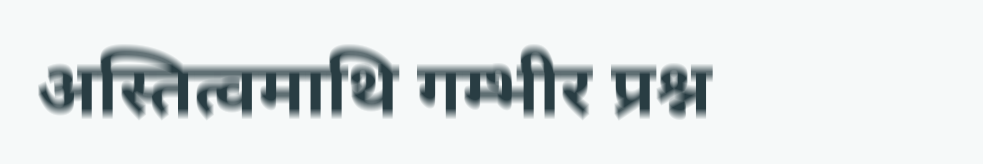अस्तित्वमाथि गम्भीर प्रश्न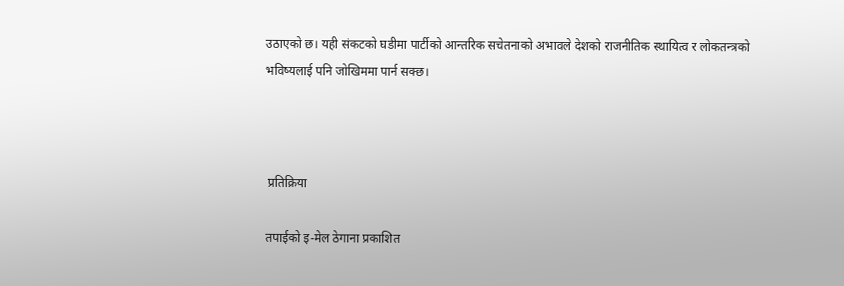उठाएको छ। यही संकटको घडीमा पार्टीको आन्तरिक सचेतनाको अभावले देशको राजनीतिक स्थायित्व र लोकतन्त्रको भविष्यलाई पनि जोखिममा पार्न सक्छ।



 प्रतिक्रिया

तपाईको इ-मेल ठेगाना प्रकाशित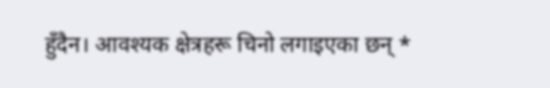हुँदैन। आवश्यक क्षेत्रहरू चिनो लगाइएका छन् *